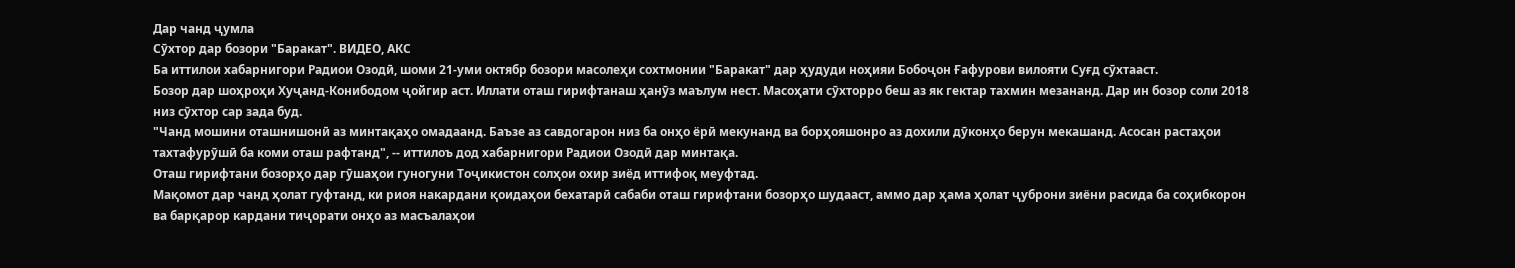Дар чанд ҷумла
Сӯхтор дар бозори "Баракат". ВИДЕО, АКС
Ба иттилои хабарнигори Радиои Озодӣ, шоми 21-уми октябр бозори масолеҳи сохтмонии "Баракат" дар ҳудуди ноҳияи Бобоҷон Ғафурови вилояти Суғд сӯхтааст.
Бозор дар шоҳроҳи Хуҷанд-Конибодом ҷойгир аст. Иллати оташ гирифтанаш ҳанӯз маълум нест. Масоҳати сӯхторро беш аз як гектар тахмин мезананд. Дар ин бозор соли 2018 низ сӯхтор сар зада буд.
"Чанд мошини оташнишонӣ аз минтақаҳо омадаанд. Баъзе аз савдогарон низ ба онҳо ёрӣ мекунанд ва борҳояшонро аз дохили дӯконҳо берун мекашанд. Асосан растаҳои тахтафурӯшӣ ба коми оташ рафтанд", -- иттилоъ дод хабарнигори Радиои Озодӣ дар минтақа.
Оташ гирифтани бозорҳо дар гӯшаҳои гуногуни Тоҷикистон солҳои охир зиёд иттифоқ меуфтад.
Мақомот дар чанд ҳолат гуфтанд, ки риоя накардани қоидаҳои бехатарӣ сабаби оташ гирифтани бозорҳо шудааст, аммо дар ҳама ҳолат ҷуброни зиёни расида ба соҳибкорон ва барқарор кардани тиҷорати онҳо аз масъалаҳои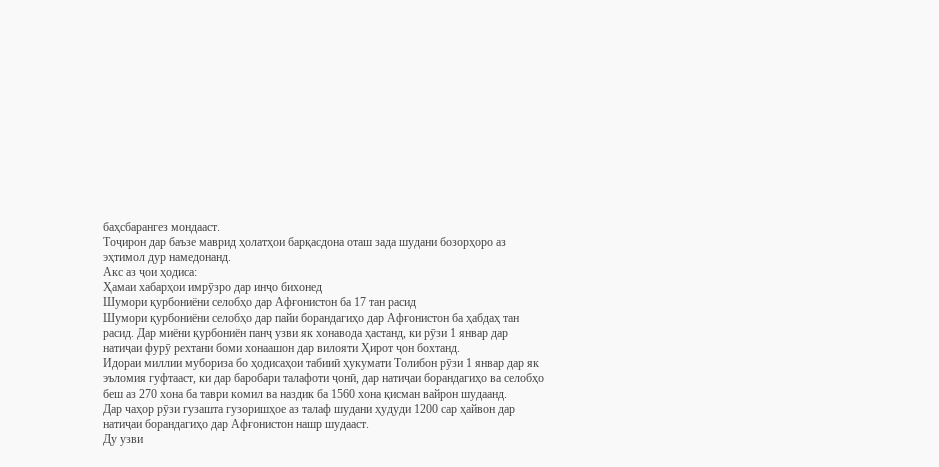баҳсбарангез мондааст.
Тоҷирон дар баъзе маврид ҳолатҳои барқасдона оташ зада шудани бозорҳоро аз эҳтимол дур намедонанд.
Акс аз ҷои ҳодиса:
Ҳамаи хабарҳои имрӯзро дар инҷо бихонед
Шумори қурбониёни селобҳо дар Афғонистон ба 17 тан расид
Шумори қурбониёни селобҳо дар пайи борандагиҳо дар Афғонистон ба ҳабдаҳ тан расид. Дар миёни қурбониён панҷ узви як хонавода ҳастанд, ки рӯзи 1 январ дар натиҷаи фурӯ рехтани боми хонаашон дар вилояти Ҳирот ҷон бохтанд.
Идораи миллии мубориза бо ҳодисаҳои табииӣ ҳукумати Толибон рӯзи 1 январ дар як эъломия гуфтааст, ки дар баробари талафоти ҷонӣ, дар натиҷаи борандагиҳо ва селобҳо беш аз 270 хона ба таври комил ва наздик ба 1560 хона қисман вайрон шудаанд.
Дар чаҳор рӯзи гузашта гузоришҳое аз талаф шудани ҳудуди 1200 сар ҳайвон дар натиҷаи борандагиҳо дар Афғонистон нашр шудааст.
Ду узви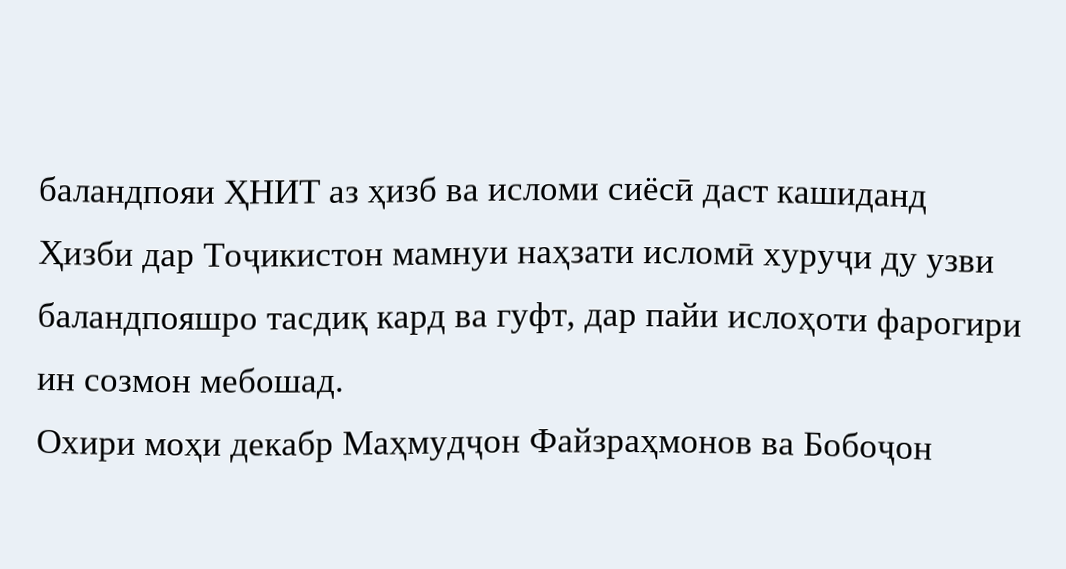баландпояи ҲНИТ аз ҳизб ва исломи сиёсӣ даст кашиданд
Ҳизби дар Тоҷикистон мамнуи наҳзати исломӣ хуруҷи ду узви баландпояшро тасдиқ кард ва гуфт, дар пайи ислоҳоти фарогири ин созмон мебошад.
Охири моҳи декабр Маҳмудҷон Файзраҳмонов ва Бобоҷон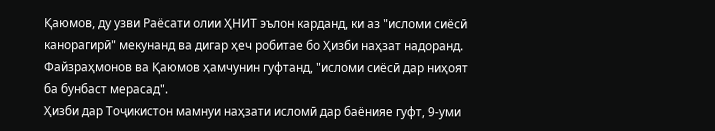Қаюмов, ду узви Раёсати олии ҲНИТ эълон карданд, ки аз "исломи сиёсӣ канорагирӣ" мекунанд ва дигар ҳеч робитае бо Ҳизби наҳзат надоранд. Файзраҳмонов ва Қаюмов ҳамчунин гуфтанд, "исломи сиёсӣ дар ниҳоят ба бунбаст мерасад".
Ҳизби дар Тоҷикистон мамнуи наҳзати исломӣ дар баёнияе гуфт, 9-уми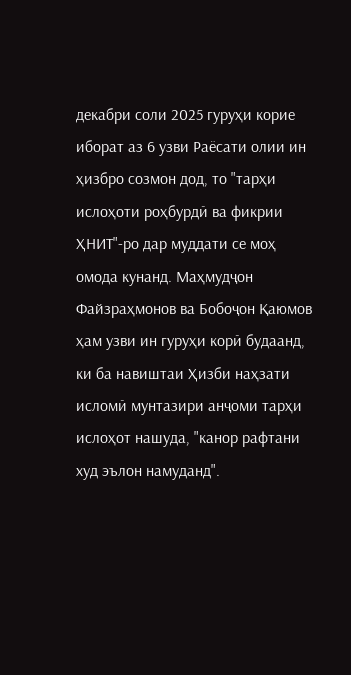декабри соли 2025 гуруҳи корие иборат аз 6 узви Раёсати олии ин ҳизбро созмон дод, то "тарҳи ислоҳоти роҳбурдӣ ва фикрии ҲНИТ"-ро дар муддати се моҳ омода кунанд. Маҳмудҷон Файзраҳмонов ва Бобоҷон Қаюмов ҳам узви ин гуруҳи корӣ будаанд, ки ба навиштаи Ҳизби наҳзати исломӣ мунтазири анҷоми тарҳи ислоҳот нашуда, "канор рафтани худ эълон намуданд".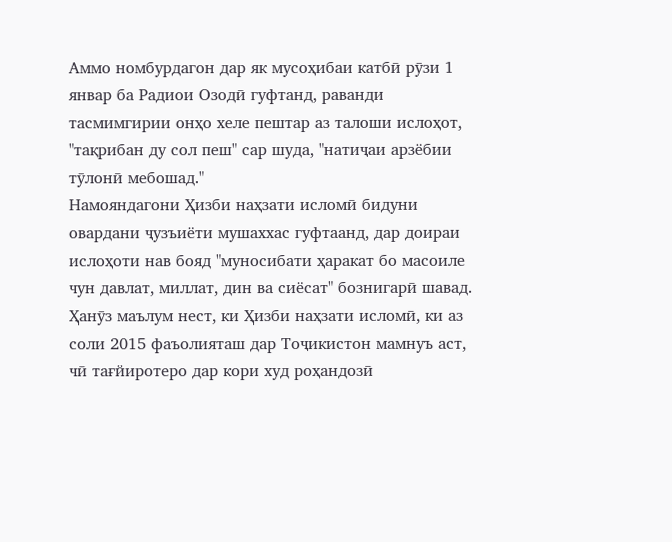Аммо номбурдагон дар як мусоҳибаи катбӣ рӯзи 1 январ ба Радиои Озодӣ гуфтанд, раванди тасмимгирии онҳо хеле пештар аз талоши ислоҳот, "тақрибан ду сол пеш" сар шуда, "натиҷаи арзёбии тӯлонӣ мебошад."
Намояндагони Ҳизби наҳзати исломӣ бидуни овардани ҷузъиёти мушаххас гуфтаанд, дар доираи ислоҳоти нав бояд "муносибати ҳаракат бо масоиле чун давлат, миллат, дин ва сиёсат" бознигарӣ шавад.
Ҳанӯз маълум нест, ки Ҳизби наҳзати исломӣ, ки аз соли 2015 фаъолияташ дар Тоҷикистон мамнуъ аст, чӣ тағйиротеро дар кори худ роҳандозӣ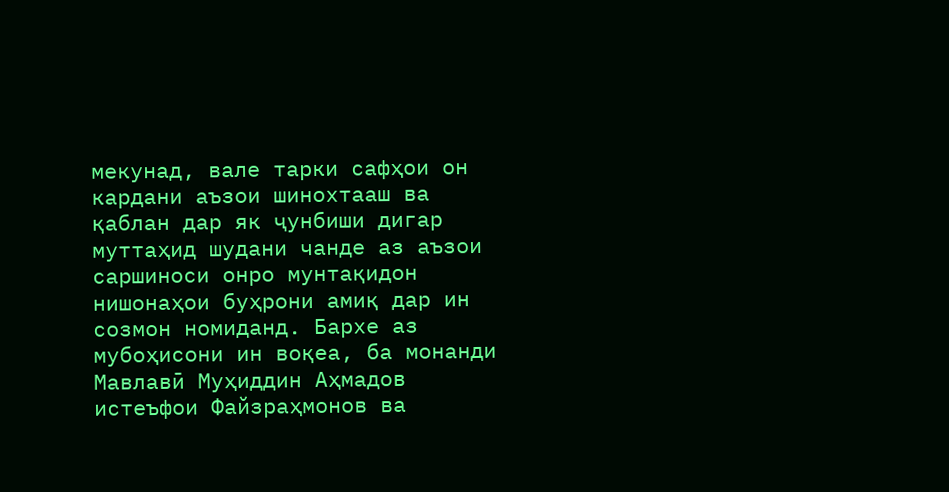мекунад, вале тарки сафҳои он кардани аъзои шинохтааш ва қаблан дар як ҷунбиши дигар муттаҳид шудани чанде аз аъзои саршиноси онро мунтақидон нишонаҳои буҳрони амиқ дар ин созмон номиданд. Бархе аз мубоҳисони ин воқеа, ба монанди Мавлавӣ Муҳиддин Аҳмадов истеъфои Файзраҳмонов ва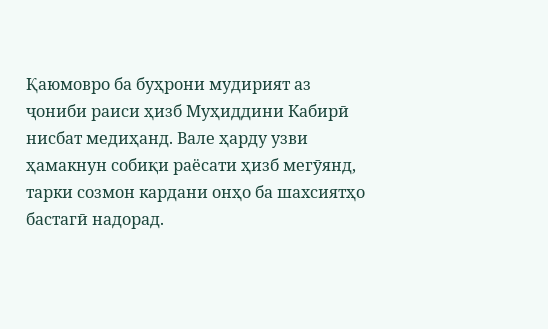Қаюмовро ба буҳрони мудирият аз ҷониби раиси ҳизб Муҳиддини Кабирӣ нисбат медиҳанд. Вале ҳарду узви ҳамакнун собиқи раёсати ҳизб мегӯянд, тарки созмон кардани онҳо ба шахсиятҳо бастагӣ надорад.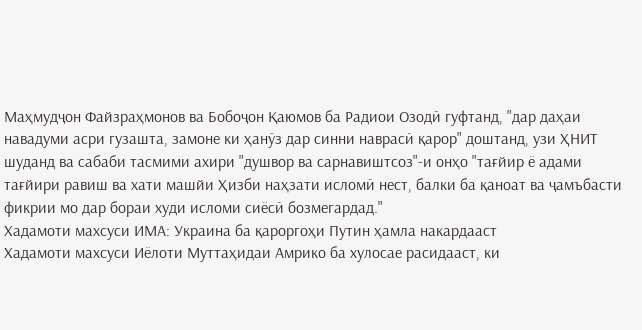Маҳмудҷон Файзраҳмонов ва Бобоҷон Қаюмов ба Радиои Озодӣ гуфтанд, "дар даҳаи навадуми асри гузашта, замоне ки ҳанӯз дар синни наврасӣ қарор" доштанд, узи ҲНИТ шуданд ва сабаби тасмими ахири "душвор ва сарнавиштсоз"-и онҳо "тағйир ё адами тағйири равиш ва хати машйи Ҳизби наҳзати исломӣ нест, балки ба қаноат ва ҷамъбасти фикрии мо дар бораи худи исломи сиёсӣ бозмегардад."
Хадамоти махсуси ИМА: Украина ба қароргоҳи Путин ҳамла накардааст
Хадамоти махсуси Иёлоти Муттаҳидаи Амрико ба хулосае расидааст, ки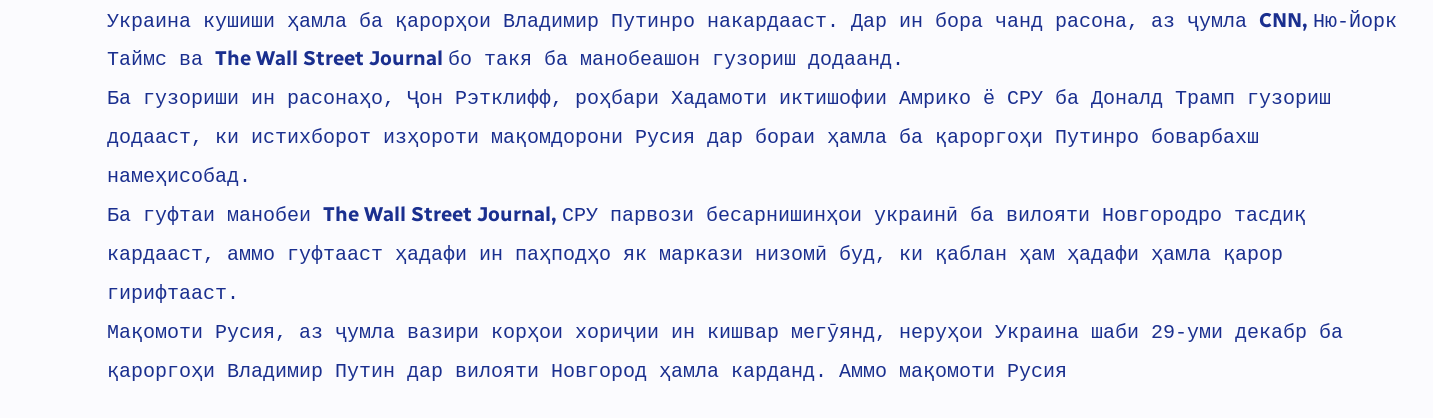Украина кушиши ҳамла ба қарорҳои Владимир Путинро накардааст. Дар ин бора чанд расона, аз ҷумла CNN, Ню-Йорк Таймс ва The Wall Street Journal бо такя ба манобеашон гузориш додаанд.
Ба гузориши ин расонаҳо, Ҷон Рэтклифф, роҳбари Хадамоти иктишофии Амрико ё СРУ ба Доналд Трамп гузориш додааст, ки истихборот изҳороти мақомдорони Русия дар бораи ҳамла ба қароргоҳи Путинро боварбахш намеҳисобад.
Ба гуфтаи манобеи The Wall Street Journal, СРУ парвози бесарнишинҳои украинӣ ба вилояти Новгородро тасдиқ кардааст, аммо гуфтааст ҳадафи ин паҳподҳо як маркази низомӣ буд, ки қаблан ҳам ҳадафи ҳамла қарор гирифтааст.
Мақомоти Русия, аз ҷумла вазири корҳои хориҷии ин кишвар мегӯянд, неруҳои Украина шаби 29-уми декабр ба қароргоҳи Владимир Путин дар вилояти Новгород ҳамла карданд. Аммо мақомоти Русия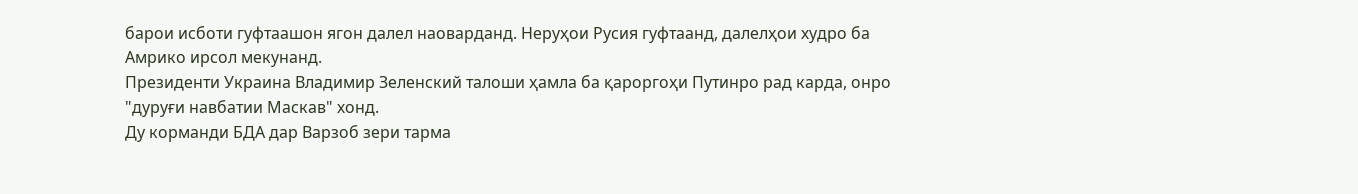барои исботи гуфтаашон ягон далел наоварданд. Неруҳои Русия гуфтаанд, далелҳои худро ба Амрико ирсол мекунанд.
Президенти Украина Владимир Зеленский талоши ҳамла ба қароргоҳи Путинро рад карда, онро "дуруғи навбатии Маскав" хонд.
Ду корманди БДА дар Варзоб зери тарма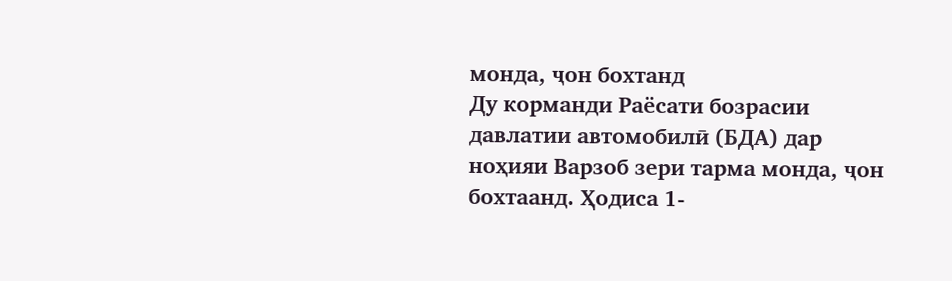монда, ҷон бохтанд
Ду корманди Раёсати бозрасии давлатии автомобилӣ (БДА) дар ноҳияи Варзоб зери тарма монда, ҷон бохтаанд. Ҳодиса 1-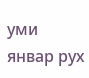уми январ рух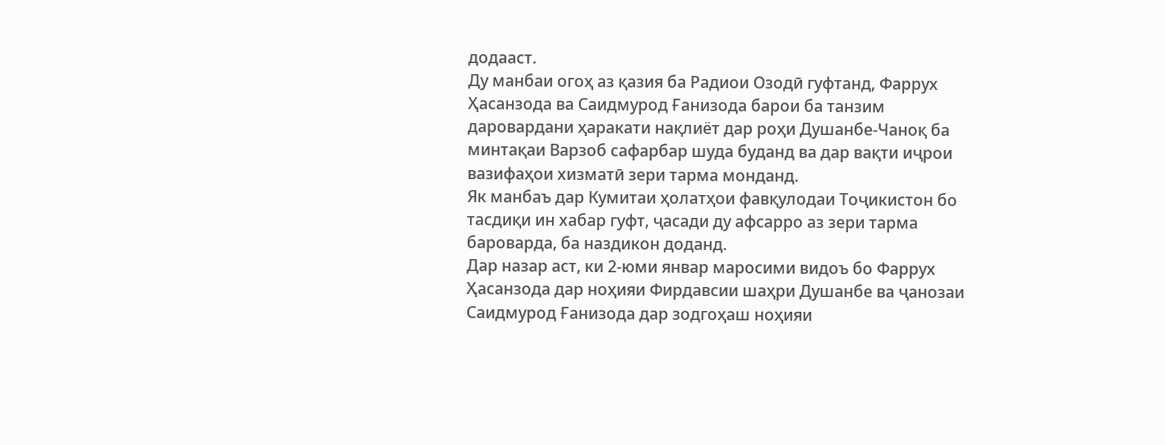додааст.
Ду манбаи огоҳ аз қазия ба Радиои Озодӣ гуфтанд, Фаррух Ҳасанзода ва Саидмурод Ғанизода барои ба танзим даровардани ҳаракати нақлиёт дар роҳи Душанбе-Чаноқ ба минтақаи Варзоб сафарбар шуда буданд ва дар вақти иҷрои вазифаҳои хизматӣ зери тарма монданд.
Як манбаъ дар Кумитаи ҳолатҳои фавқулодаи Тоҷикистон бо тасдиқи ин хабар гуфт, ҷасади ду афсарро аз зери тарма бароварда, ба наздикон доданд.
Дар назар аст, ки 2-юми январ маросими видоъ бо Фаррух Ҳасанзода дар ноҳияи Фирдавсии шаҳри Душанбе ва ҷанозаи Саидмурод Ғанизода дар зодгоҳаш ноҳияи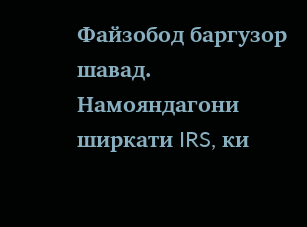Файзобод баргузор шавад.
Намояндагони ширкати IRS, ки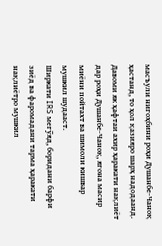масъули нигоҳбини роҳи Душанбе-Чаноқ ҳастанд, то ҳол қазияро шарҳ надодаанд.
Давоми як ҳафтаи ахир ҳаракати нақлиёт дар роҳи Душанбе-Чаноқ, ягона масир миёни пойтахт ва шимоли кишвар мушкил шудааст.
Ширкати IRS мегӯяд, боридани барфи зиёд ва фаромадани тарма ҳаракати нақлиётро мушкил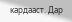кардааст. Дар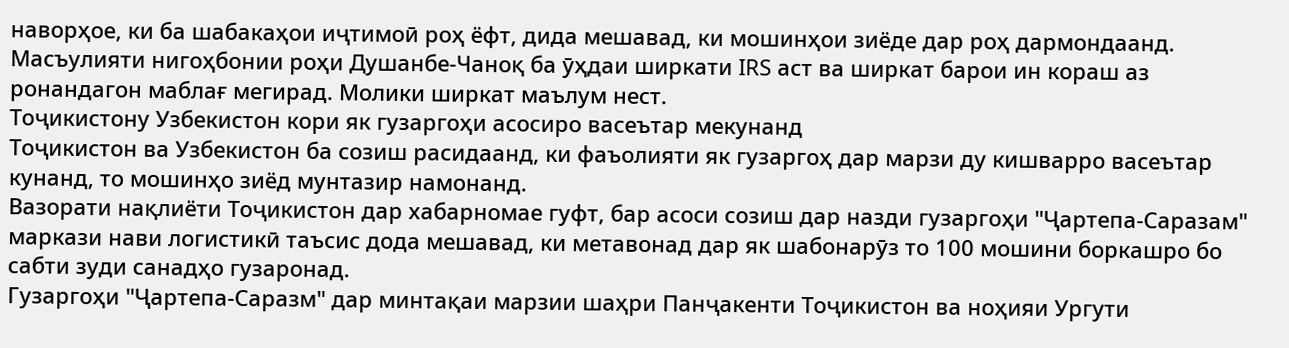наворҳое, ки ба шабакаҳои иҷтимоӣ роҳ ёфт, дида мешавад, ки мошинҳои зиёде дар роҳ дармондаанд.
Масъулияти нигоҳбонии роҳи Душанбе-Чаноқ ба ӯҳдаи ширкати IRS аст ва ширкат барои ин кораш аз ронандагон маблағ мегирад. Молики ширкат маълум нест.
Тоҷикистону Узбекистон кори як гузаргоҳи асосиро васеътар мекунанд
Тоҷикистон ва Узбекистон ба созиш расидаанд, ки фаъолияти як гузаргоҳ дар марзи ду кишварро васеътар кунанд, то мошинҳо зиёд мунтазир намонанд.
Вазорати нақлиёти Тоҷикистон дар хабарномае гуфт, бар асоси созиш дар назди гузаргоҳи "Ҷартепа-Саразам" маркази нави логистикӣ таъсис дода мешавад, ки метавонад дар як шабонарӯз то 100 мошини боркашро бо сабти зуди санадҳо гузаронад.
Гузаргоҳи "Ҷартепа-Саразм" дар минтақаи марзии шаҳри Панҷакенти Тоҷикистон ва ноҳияи Ургути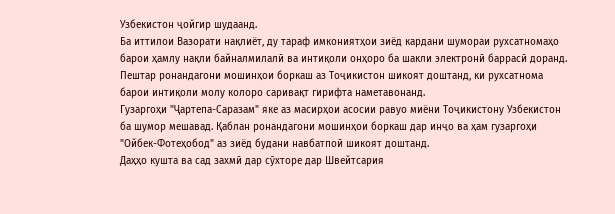Узбекистон ҷойгир шудаанд.
Ба иттилои Вазорати нақлиёт, ду тараф имкониятҳои зиёд кардани шумораи рухсатномаҳо барои ҳамлу нақли байналмилалӣ ва интиқоли онҳоро ба шакли электронӣ баррасӣ доранд.
Пештар ронандагони мошинҳои боркаш аз Тоҷикистон шикоят доштанд, ки рухсатнома барои интиқоли молу колоро саривақт гирифта наметавонанд.
Гузаргоҳи "Ҷартепа-Саразам" яке аз масирҳои асосии равуо миёни Тоҷикистону Узбекистон ба шумор мешавад. Қаблан ронандагони мошинҳои боркаш дар инҷо ва ҳам гузаргоҳи "Ойбек-Фотеҳобод" аз зиёд будани навбатпоӣ шикоят доштанд.
Даҳҳо кушта ва сад захмӣ дар сӯхторе дар Швейтсария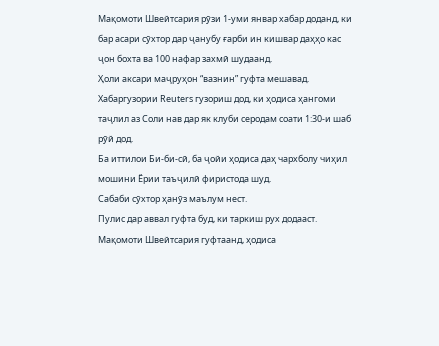Мақомоти Швейтсария рӯзи 1-уми январ хабар доданд, ки бар асари сӯхтор дар ҷанубу ғарби ин кишвар даҳҳо кас ҷон бохта ва 100 нафар захмӣ шудаанд.
Ҳоли аксари маҷруҳон “вазнин” гуфта мешавад.
Хабаргузории Reuters гузориш дод, ки ҳодиса ҳангоми таҷлил аз Соли нав дар як клуби серодам соати 1:30-и шаб рӯй дод.
Ба иттилои Би-би-сӣ, ба ҷойи ҳодиса даҳ чархболу чиҳил мошини Ёрии таъҷилӣ фиристода шуд.
Сабаби сӯхтор ҳанӯз маълум нест.
Пулис дар аввал гуфта буд, ки таркиш рух додааст.
Мақомоти Швейтсария гуфтаанд, ҳодиса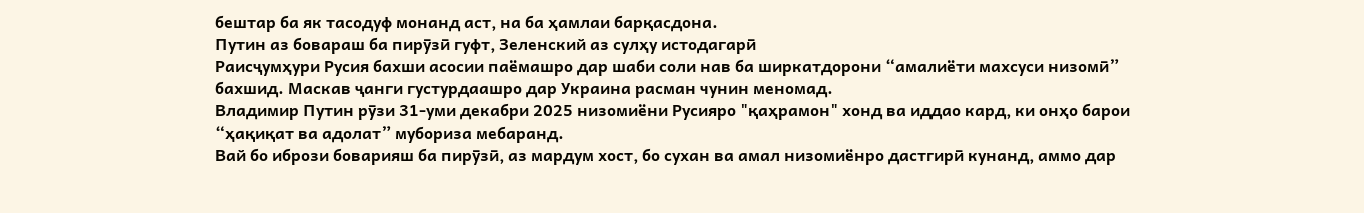бештар ба як тасодуф монанд аст, на ба ҳамлаи барқасдона.
Путин аз бовараш ба пирӯзӣ гуфт, Зеленский аз сулҳу истодагарӣ
Раисҷумҳури Русия бахши асосии паёмашро дар шаби соли нав ба ширкатдорони “амалиёти махсуси низомӣ” бахшид. Маскав ҷанги густурдаашро дар Украина расман чунин меномад.
Владимир Путин рӯзи 31-уми декабри 2025 низомиёни Русияро "қаҳрамон" хонд ва иддао кард, ки онҳо барои “ҳақиқат ва адолат” мубориза мебаранд.
Вай бо ибрози боварияш ба пирӯзӣ, аз мардум хост, бо сухан ва амал низомиёнро дастгирӣ кунанд, аммо дар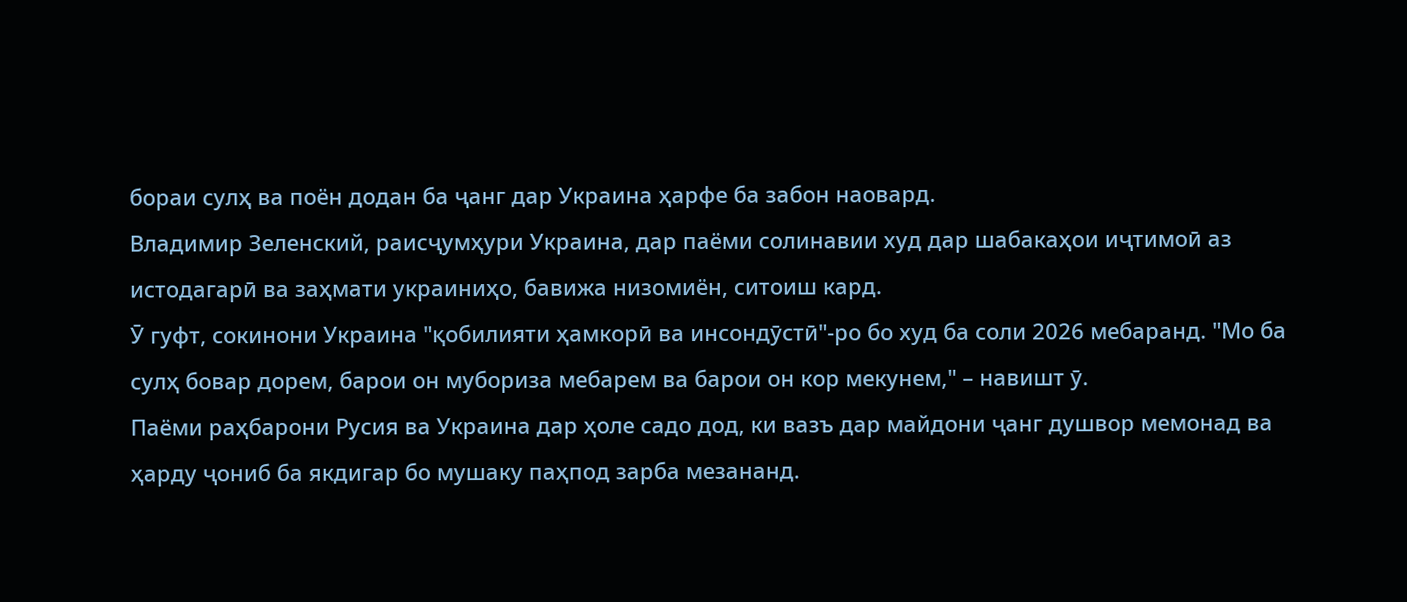бораи сулҳ ва поён додан ба ҷанг дар Украина ҳарфе ба забон наовард.
Владимир Зеленский, раисҷумҳури Украина, дар паёми солинавии худ дар шабакаҳои иҷтимоӣ аз истодагарӣ ва заҳмати украиниҳо, бавижа низомиён, ситоиш кард.
Ӯ гуфт, сокинони Украина "қобилияти ҳамкорӣ ва инсондӯстӣ"-ро бо худ ба соли 2026 мебаранд. "Мо ба сулҳ бовар дорем, барои он мубориза мебарем ва барои он кор мекунем," – навишт ӯ.
Паёми раҳбарони Русия ва Украина дар ҳоле садо дод, ки вазъ дар майдони ҷанг душвор мемонад ва ҳарду ҷониб ба якдигар бо мушаку паҳпод зарба мезананд.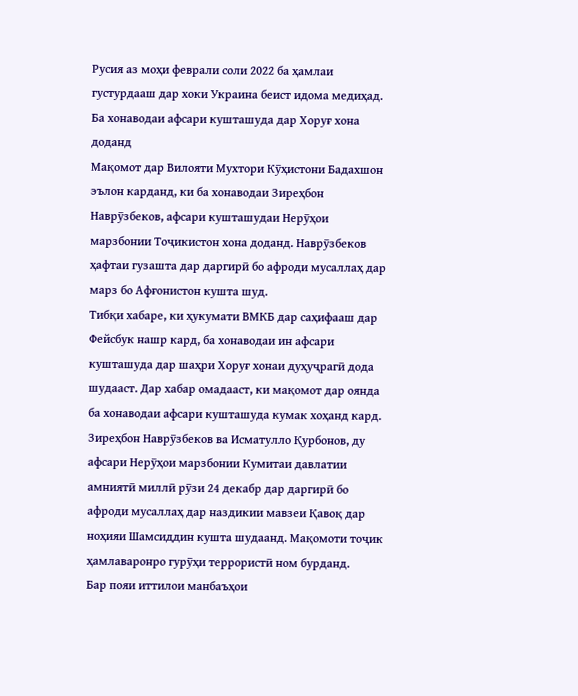Русия аз моҳи феврали соли 2022 ба ҳамлаи густурдааш дар хоки Украина беист идома медиҳад.
Ба хонаводаи афсари кушташуда дар Хоруғ хона доданд
Мақомот дар Вилояти Мухтори Кӯҳистони Бадахшон эълон карданд, ки ба хонаводаи Зиреҳбон Наврӯзбеков, афсари кушташудаи Нерӯҳои марзбонии Тоҷикистон хона доданд. Наврӯзбеков ҳафтаи гузашта дар даргирӣ бо афроди мусаллаҳ дар марз бо Афғонистон кушта шуд.
Тибқи хабаре, ки ҳукумати ВМКБ дар саҳифааш дар Фейсбук нашр кард, ба хонаводаи ин афсари кушташуда дар шаҳри Хоруғ хонаи дуҳуҷрагӣ дода шудааст. Дар хабар омадааст, ки мақомот дар оянда ба хонаводаи афсари кушташуда кумак хоҳанд кард.
Зиреҳбон Наврӯзбеков ва Исматулло Қурбонов, ду афсари Нерӯҳои марзбонии Кумитаи давлатии амниятӣ миллӣ рӯзи 24 декабр дар даргирӣ бо афроди мусаллаҳ дар наздикии мавзеи Қавоқ дар ноҳияи Шамсиддин кушта шудаанд. Мақомоти тоҷик ҳамлаваронро гурӯҳи террористӣ ном бурданд.
Бар пояи иттилои манбаъҳои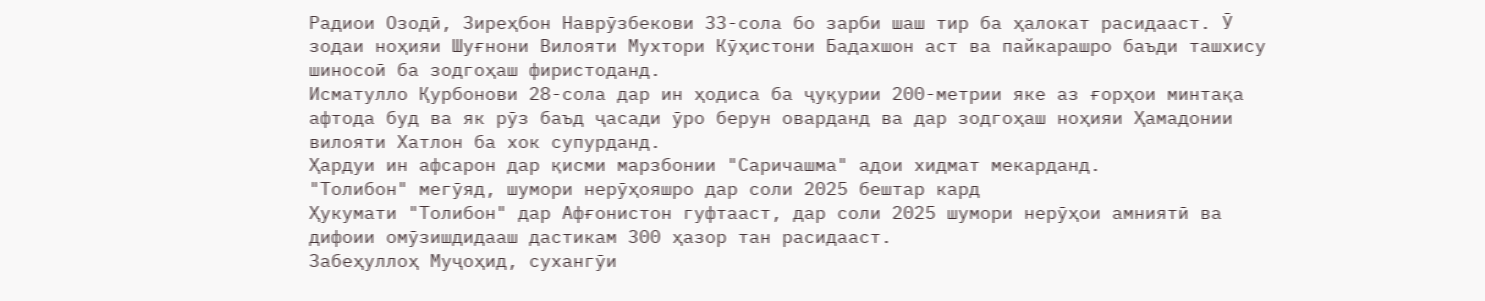Радиои Озодӣ, Зиреҳбон Наврӯзбекови 33-сола бо зарби шаш тир ба ҳалокат расидааст. Ӯ зодаи ноҳияи Шуғнони Вилояти Мухтори Кӯҳистони Бадахшон аст ва пайкарашро баъди ташхису шиносоӣ ба зодгоҳаш фиристоданд.
Исматулло Қурбонови 28-сола дар ин ҳодиса ба ҷуқурии 200-метрии яке аз ғорҳои минтақа афтода буд ва як рӯз баъд ҷасади ӯро берун оварданд ва дар зодгоҳаш ноҳияи Ҳамадонии вилояти Хатлон ба хок супурданд.
Ҳардуи ин афсарон дар қисми марзбонии "Саричашма" адои хидмат мекарданд.
"Толибон" мегӯяд, шумори нерӯҳояшро дар соли 2025 бештар кард
Ҳукумати "Толибон" дар Афғонистон гуфтааст, дар соли 2025 шумори нерӯҳои амниятӣ ва дифоии омӯзишдидааш дастикам 300 ҳазор тан расидааст.
Забеҳуллоҳ Муҷоҳид, сухангӯи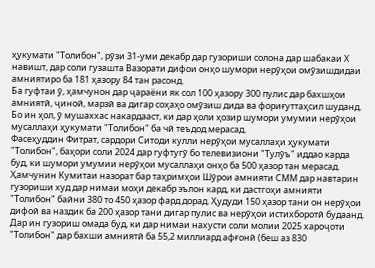ҳукумати "Толибон", рӯзи 31-уми декабр дар гузориши солона дар шабакаи Х навишт, дар соли гузашта Вазорати дифои онҳо шумори нерӯҳои омӯзишдидаи амниятиро ба 181 ҳазору 84 тан расонд.
Ба гуфтаи ӯ, ҳамчунон дар ҷараёни як сол 100 ҳазору 300 пулис дар бахшҳои амниятӣ, ҷиноӣ, марзӣ ва дигар соҳаҳо омӯзиш дида ва фориғуттаҳсил шуданд.
Бо ин ҳол, ӯ мушаххас накардааст, ки дар ҳоли ҳозир шумори умумии нерӯҳои мусаллаҳи ҳукумати "Толибон" ба чӣ теъдод мерасад.
Фасеҳуддин Фитрат, сардори Ситоди кулли нерӯҳои мусаллаҳи ҳукумати "Толибон", баҳори соли 2024 дар гуфтугӯ бо телевизиони "Тулӯъ" иддао карда буд, ки шумори умумии нерӯҳои мусаллаҳи онҳо ба 500 ҳазор тан мерасад.
Ҳамчунин Кумитаи назорат бар таҳримҳои Шӯрои амнияти СММ дар навтарин гузориши худ дар нимаи моҳи декабр эълон кард, ки дастгоҳи амнияти "Толибон" байни 380 то 450 ҳазор фард дорад. Ҳудуди 150 ҳазор тани он нерӯҳои дифоӣ ва наздик ба 200 ҳазор тани дигар пулис ва нерӯҳои истихборотӣ будаанд.
Дар ин гузориш омада буд, ки дар нимаи нахусти соли молии 2025 хароҷоти "Толибон" дар бахши амниятӣ ба 55,2 миллиард афғонӣ (беш аз 830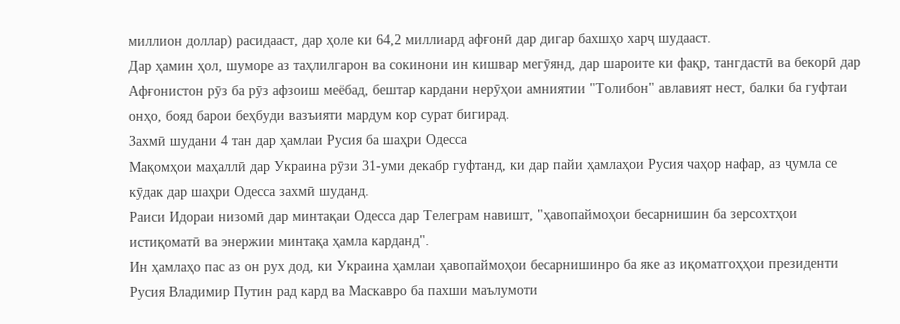миллион доллар) расидааст, дар ҳоле ки 64,2 миллиард афғонӣ дар дигар бахшҳо харҷ шудааст.
Дар ҳамин ҳол, шуморе аз таҳлилгарон ва сокинони ин кишвар мегӯянд, дар шароите ки фақр, тангдастӣ ва бекорӣ дар Афғонистон рӯз ба рӯз афзоиш меёбад, бештар кардани нерӯҳои амниятии "Толибон" авлавият нест, балки ба гуфтаи онҳо, бояд барои беҳбуди вазъияти мардум кор сурат бигирад.
Захмӣ шудани 4 тан дар ҳамлаи Русия ба шаҳри Одесса
Мақомҳои маҳаллӣ дар Украина рӯзи 31-уми декабр гуфтанд, ки дар пайи ҳамлаҳои Русия чаҳор нафар, аз ҷумла се кӯдак дар шаҳри Одесса захмӣ шуданд.
Раиси Идораи низомӣ дар минтақаи Одесса дар Телеграм навишт, "ҳавопаймоҳои бесарнишин ба зерсохтҳои истиқоматӣ ва энержии минтақа ҳамла карданд".
Ин ҳамлаҳо пас аз он рух дод, ки Украина ҳамлаи ҳавопаймоҳои бесарнишинро ба яке аз иқоматгоҳҳои президенти Русия Владимир Путин рад кард ва Маскавро ба пахши маълумоти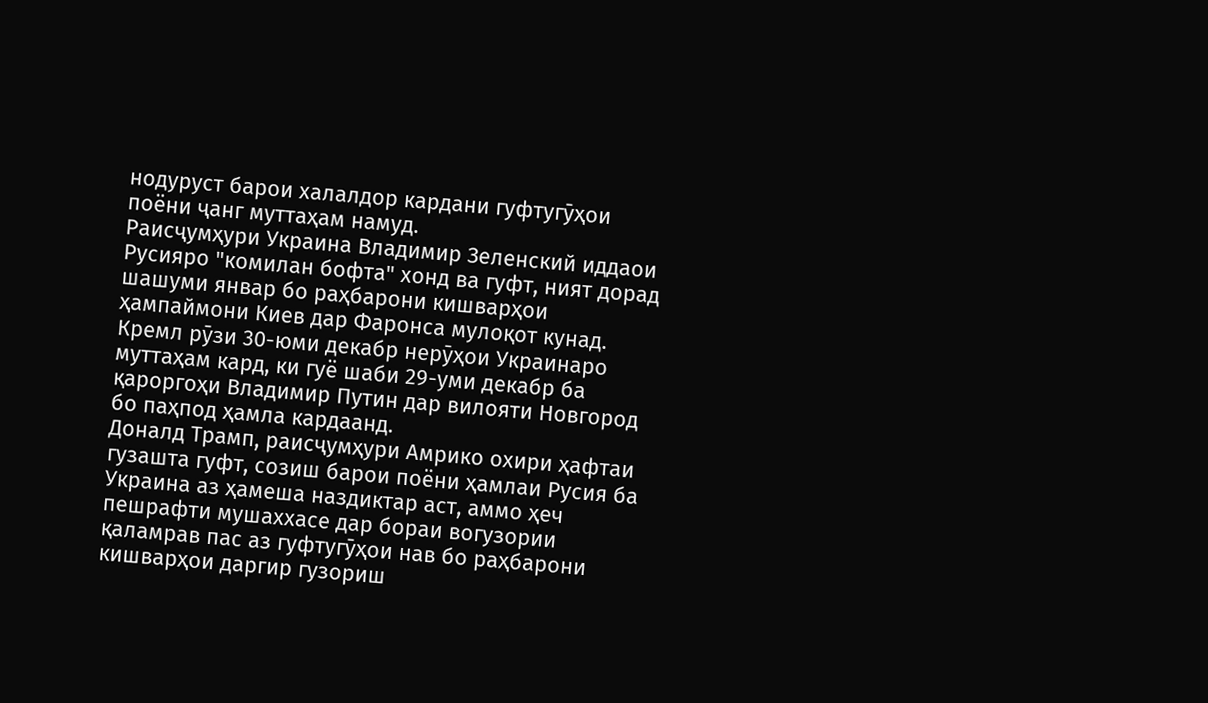нодуруст барои халалдор кардани гуфтугӯҳои поёни ҷанг муттаҳам намуд.
Раисҷумҳури Украина Владимир Зеленский иддаои Русияро "комилан бофта" хонд ва гуфт, ният дорад шашуми январ бо раҳбарони кишварҳои ҳампаймони Киев дар Фаронса мулоқот кунад.
Кремл рӯзи 30-юми декабр нерӯҳои Украинаро муттаҳам кард, ки гуё шаби 29-уми декабр ба қароргоҳи Владимир Путин дар вилояти Новгород бо паҳпод ҳамла кардаанд.
Доналд Трамп, раисҷумҳури Амрико охири ҳафтаи гузашта гуфт, созиш барои поёни ҳамлаи Русия ба Украина аз ҳамеша наздиктар аст, аммо ҳеч пешрафти мушаххасе дар бораи вогузории қаламрав пас аз гуфтугӯҳои нав бо раҳбарони кишварҳои даргир гузориш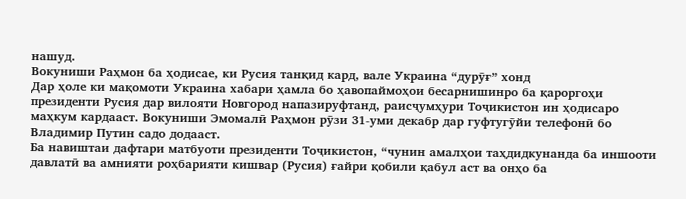нашуд.
Вокуниши Раҳмон ба ҳодисае, ки Русия танқид кард, вале Украина “дурӯғ” хонд
Дар ҳоле ки мақомоти Украина хабари ҳамла бо ҳавопаймоҳои бесарнишинро ба қароргоҳи президенти Русия дар вилояти Новгород напазируфтанд, раисҷумҳури Тоҷикистон ин ҳодисаро маҳкум кардааст. Вокуниши Эмомалӣ Раҳмон рӯзи 31-уми декабр дар гуфтугӯйи телефонӣ бо Владимир Путин садо додааст.
Ба навиштаи дафтари матбуоти президенти Тоҷикистон, “чунин амалҳои таҳдидкунанда ба иншооти давлатӣ ва амнияти роҳбарияти кишвар (Русия) ғайри қобили қабул аст ва онҳо ба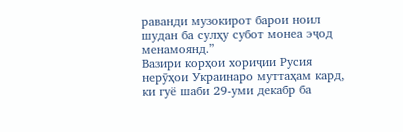раванди музокирот барои ноил шудан ба сулҳу субот монеа эҷод менамоянд.”
Вазири корҳои хориҷии Русия нерӯҳои Украинаро муттаҳам кард, ки гуё шаби 29-уми декабр ба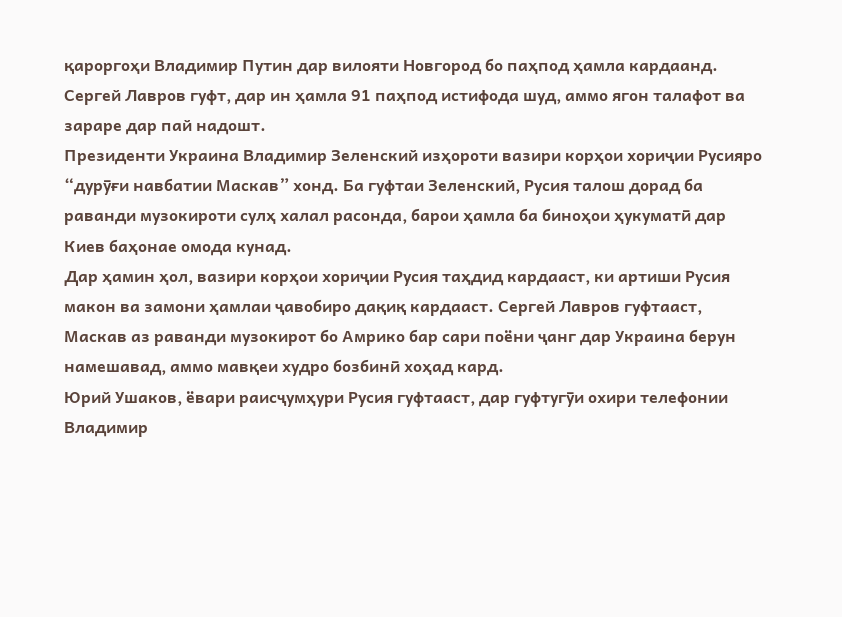қароргоҳи Владимир Путин дар вилояти Новгород бо паҳпод ҳамла кардаанд. Сергей Лавров гуфт, дар ин ҳамла 91 паҳпод истифода шуд, аммо ягон талафот ва зараре дар пай надошт.
Президенти Украина Владимир Зеленский изҳороти вазири корҳои хориҷии Русияро “дурӯғи навбатии Маскав” хонд. Ба гуфтаи Зеленский, Русия талош дорад ба раванди музокироти сулҳ халал расонда, барои ҳамла ба биноҳои ҳукуматӣ дар Киев баҳонае омода кунад.
Дар ҳамин ҳол, вазири корҳои хориҷии Русия таҳдид кардааст, ки артиши Русия макон ва замони ҳамлаи ҷавобиро дақиқ кардааст. Сергей Лавров гуфтааст, Маскав аз раванди музокирот бо Амрико бар сари поёни ҷанг дар Украина берун намешавад, аммо мавқеи худро бозбинӣ хоҳад кард.
Юрий Ушаков, ёвари раисҷумҳури Русия гуфтааст, дар гуфтугӯи охири телефонии Владимир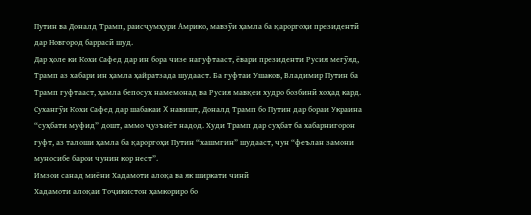Путин ва Доналд Трамп, раисҷумҳури Амрико, мавзӯи ҳамла ба қароргоҳи президентӣ дар Новгород баррасӣ шуд.
Дар ҳоле ки Кохи Сафед дар ин бора чизе нагуфтааст, ёвари президенти Русия мегӯяд, Трамп аз хабари ин ҳамла ҳайратзада шудааст. Ба гуфтаи Ушаков, Владимир Путин ба Трамп гуфтааст, ҳамла бепосух намемонад ва Русия мавқеи худро бозбинӣ хоҳад кард.
Сухангӯи Кохи Сафед дар шабакаи X навишт, Доналд Трамп бо Путин дар бораи Украина “суҳбати муфид” дошт, аммо ҷузъиёт надод. Худи Трамп дар суҳбат ба хабарнигорон гуфт, аз талоши ҳамла ба қароргоҳи Путин “хашмгин” шудааст, чун “феълан замони муносибе барои чунин кор нест”.
Имзои санад миёни Хадамоти алоқа ва як ширкати чинӣ
Хадамоти алоқаи Тоҷикистон ҳамкориро бо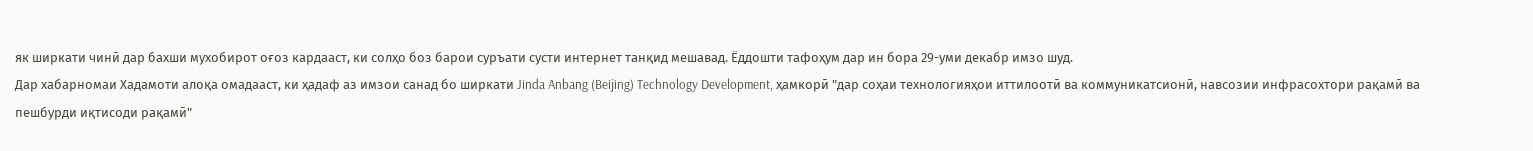як ширкати чинӣ дар бахши мухобирот оғоз кардааст, ки солҳо боз барои суръати сусти интернет танқид мешавад. Ёддошти тафоҳум дар ин бора 29-уми декабр имзо шуд.
Дар хабарномаи Хадамоти алоқа омадааст, ки ҳадаф аз имзои санад бо ширкати Jinda Anbang (Beijing) Technology Development, ҳамкорӣ "дар соҳаи технологияҳои иттилоотӣ ва коммуникатсионӣ, навсозии инфрасохтори рақамӣ ва пешбурди иқтисоди рақамӣ"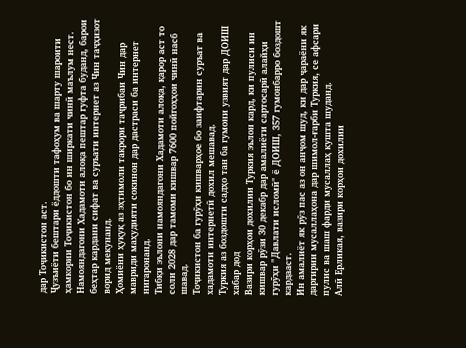дар Тоҷикистон аст.
Ҷузъиёти бештари ёддошти тафоҳум ва шарту шароити ҳамкории Тоҷикистон бо ин ширкати чинӣ маълум нест.
Намояндагони Хадамоти алоқа пештар гуфта буданд, барои беҳтар кардани сифат ва суръати интернет аз Чин таҷҳизот ворид мекунанд.
Ҳомиёни ҳуқуқ аз эҳтимоли такрори таҷрибаи Чин дар мавриди маҳудияти сокинон дар дастраси ба интернет нигаронанд.
Тибқи эълони намояндагони Хадамоти алоқа, қарор аст то соли 2028 дар тамоми кишвар 7600 пойгоҳҳои чинӣ насб шавад.
Тоҷикистон ба гурӯҳи кишварҳое бо заифтарин суръат ва хадамоти интернетӣ дохил мешавад.
Туркия аз боздошти садҳо тан ба гумони узвият дар ДОИШ хабар дод
Вазири корҳои дохилии Туркия эълон кард, ки пулиси ин кишвар рӯзи 30 декабр дар амалиёти сартосарӣ алайҳи гурӯҳи "Давлати исломӣ" ё ДОИШ, 357 гумонбарро боздошт кардааст.
Ин амалиёт як рӯз пас аз он анҷом шуд, ки дар ҷараёни як даргирии мусаллаҳона дар шимол-ғарби Туркия, се афсари пулис ва шаш фарди мусаллаҳ кушта шуданд.
Алӣ Ерликая, вазири корҳои дохилии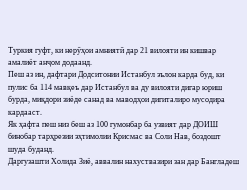Туркия гуфт, ки нерӯҳои амниятӣ дар 21 вилояти ин кишвар амалиёт анҷом додаанд.
Пеш аз ин, дафтари Додситонии Истанбул эълон карда буд, ки пулис ба 114 мавқеъ дар Истанбул ва ду вилояти дигар юриш бурда, миқдори зиёде санад ва маводҳои дигиталиро мусодира кардааст.
Як ҳафта пеш низ беш аз 100 гумонбар ба узвият дар ДОИШ бинобар тарҳрезии эҳтимолии Крисмас ва Соли Нав, боздошт шуда буданд.
Даргузашти Холида Зиё, аввалин нахуствазири зан дар Бангладеш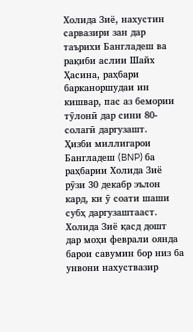Холида Зиё, нахустин сарвазири зан дар таърихи Бангладеш ва рақиби аслии Шайх Ҳасина, раҳбари барканоршудаи ин кишвар, пас аз бемории тӯлонӣ дар сини 80-солагӣ даргузашт.
Ҳизби миллигарои Бангладеш (BNP) ба раҳбарии Холида Зиё рӯзи 30 декабр эълон кард, ки ӯ соати шаши субҳ даргузаштааст.
Холида Зиё қасд дошт дар моҳи феврали оянда барои савумин бор низ ба унвони нахуствазир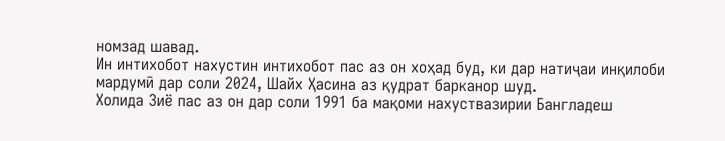номзад шавад.
Ин интихобот нахустин интихобот пас аз он хоҳад буд, ки дар натиҷаи инқилоби мардумӣ дар соли 2024, Шайх Ҳасина аз қудрат барканор шуд.
Холида Зиё пас аз он дар соли 1991 ба мақоми нахуствазирии Бангладеш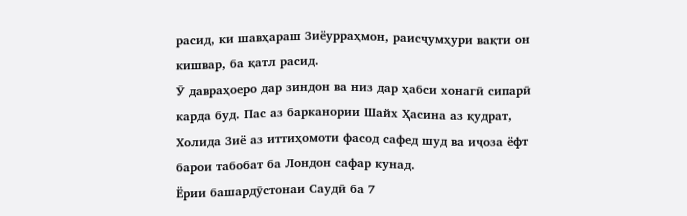расид, ки шавҳараш Зиёурраҳмон, раисҷумҳури вақти он кишвар, ба қатл расид.
Ӯ давраҳоеро дар зиндон ва низ дар ҳабси хонагӣ сипарӣ карда буд. Пас аз барканории Шайх Ҳасина аз қудрат, Холида Зиё аз иттиҳомоти фасод сафед шуд ва иҷоза ёфт барои табобат ба Лондон сафар кунад.
Ёрии башардӯстонаи Саудӣ ба 7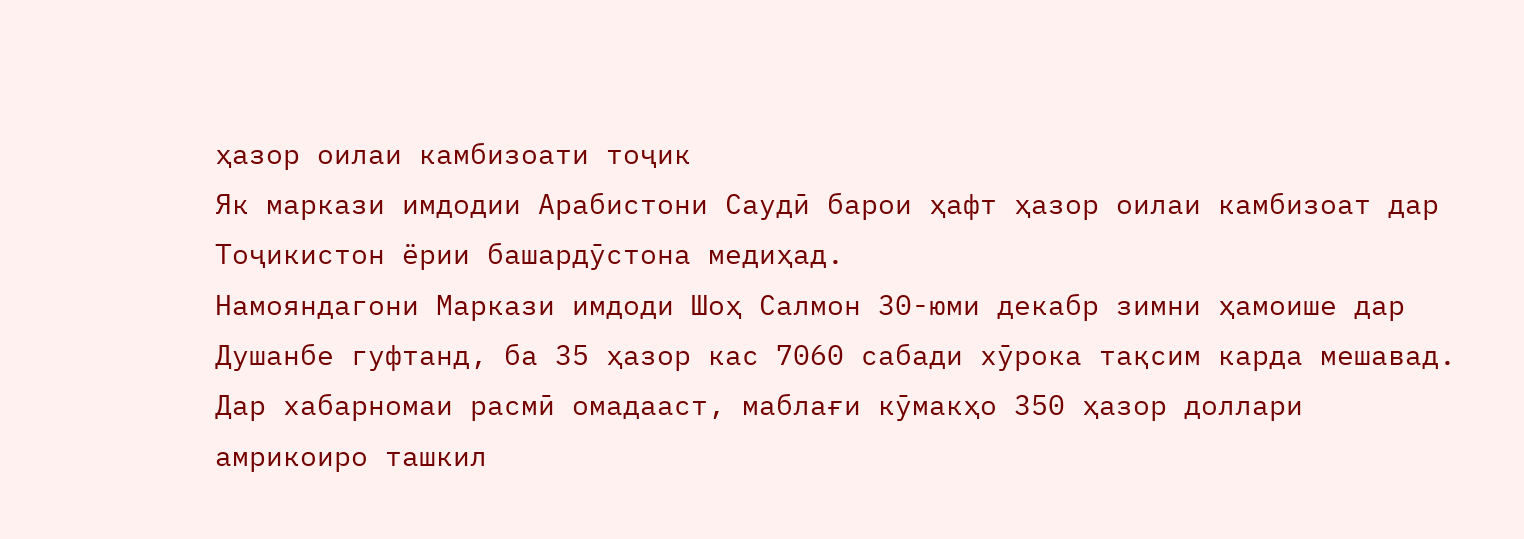ҳазор оилаи камбизоати тоҷик
Як маркази имдодии Арабистони Саудӣ барои ҳафт ҳазор оилаи камбизоат дар Тоҷикистон ёрии башардӯстона медиҳад.
Намояндагони Маркази имдоди Шоҳ Салмон 30-юми декабр зимни ҳамоише дар Душанбе гуфтанд, ба 35 ҳазор кас 7060 сабади хӯрока тақсим карда мешавад.
Дар хабарномаи расмӣ омадааст, маблағи кӯмакҳо 350 ҳазор доллари амрикоиро ташкил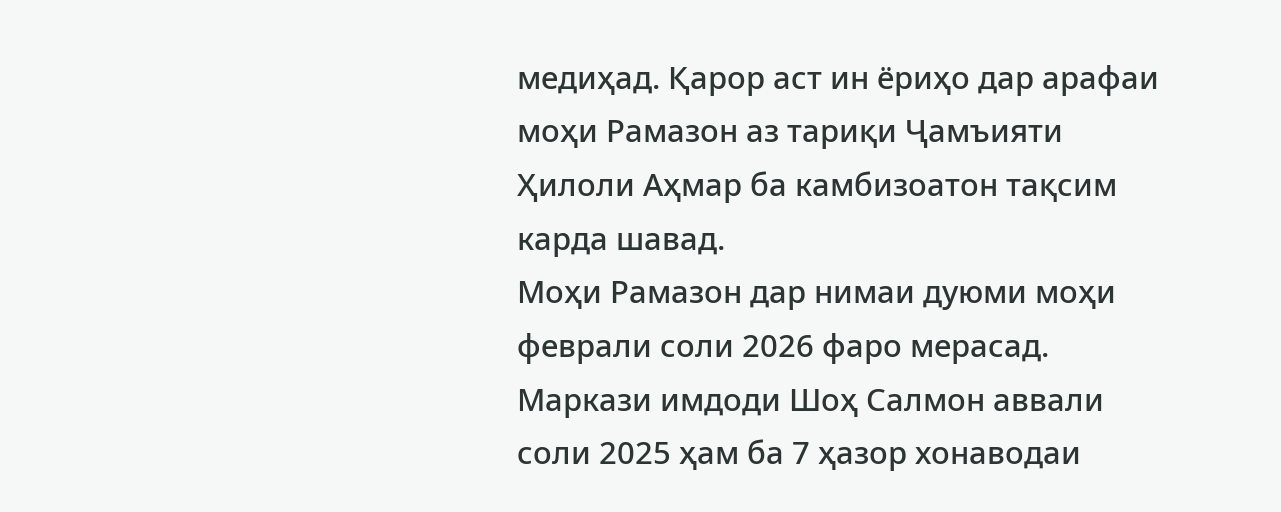медиҳад. Қарор аст ин ёриҳо дар арафаи моҳи Рамазон аз тариқи Ҷамъияти Ҳилоли Аҳмар ба камбизоатон тақсим карда шавад.
Моҳи Рамазон дар нимаи дуюми моҳи феврали соли 2026 фаро мерасад.
Маркази имдоди Шоҳ Салмон аввали соли 2025 ҳам ба 7 ҳазор хонаводаи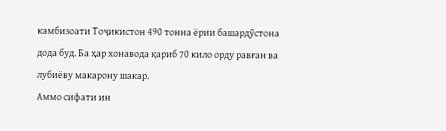камбизоати Тоҷикистон 490 тонна ёрии башардӯстона дода буд. Ба ҳар хонавода қариб 70 кило орду равған ва лубиёву макарону шакар.
Аммо сифати ин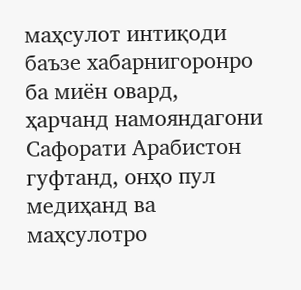маҳсулот интиқоди баъзе хабарнигоронро ба миён овард, ҳарчанд намояндагони Сафорати Арабистон гуфтанд, онҳо пул медиҳанд ва маҳсулотро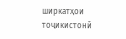ширкатҳои тоҷикистонӣ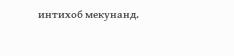интихоб мекунанд.